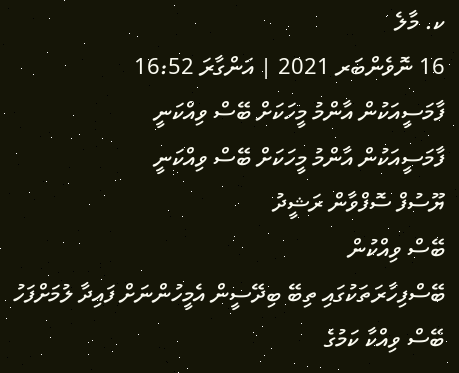ކ. މާލެ
16 ނޮވެންބަރ 2021 | އަންގާރަ 16:52
ފާމަސީއަކުން އާންމު މީހަކަށް ބޭސް ވިއްކަނީ
ފާމަސީއަކުން އާންމު މީހަކަށް ބޭސް ވިއްކަނީ
ޔޫސުފް ސޮފްވާން ރަޝީދު
ބޭސް ވިއްކުން
ބޭސްފިހާރަތަކުގައި ތިބޭ ބިދޭސީން އެމީހުންނަށް ފައިދާ ލުމަށްފަހު ބޭސް ވިއްކާ ކަމުގެ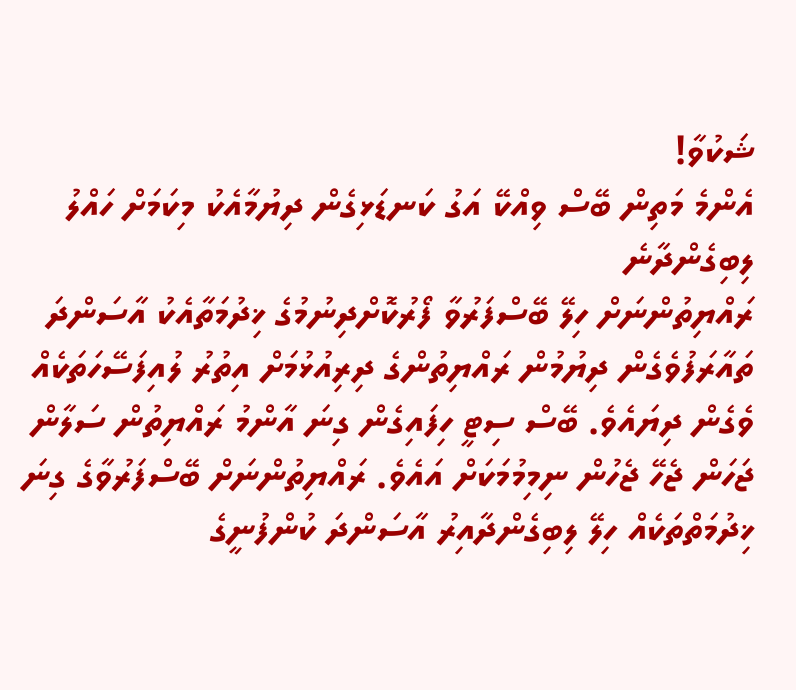ޝަކުވާ!
އެންމެ މަތިން ބޭސް ވިއްކޭ އަގު ކަނޑަޅިގެން ދިޔުމާއެކު މިކަމަށް ހައްލު ލިބިގެންދާނެ
ރައްޔިތުންނަށް ހިލޭ ބޭސްފަރުވާ ފޯރުކޮށްދިނުމުގެ ޚިދުމަތާއެކު އާސަންދަ ތައާރަފުވެގެން ދިޔުމުން ރައްޔިތުންގެ ދިރިއުޅުމަށް އިތުރު ލުއިފަސޭހަތަކެއް ވެގެން ދިޔައެވެ. ބޭސް ސިޓީ ހިފައިގެން ގިނަ އާންމު ރައްޔިތުން ސަލާން ޖަހަން ޖެހޭ ޖެހުން ނިމިމުމަކަށް އައެވެ. ރައްޔިތުންނަށް ބޭސްފަރުވާގެ ގިނަ ޚިދުމަތްތަކެއް ހިލޭ ލިބިގެންދާއިރު އާސަންދަ ކުންފުނީގެ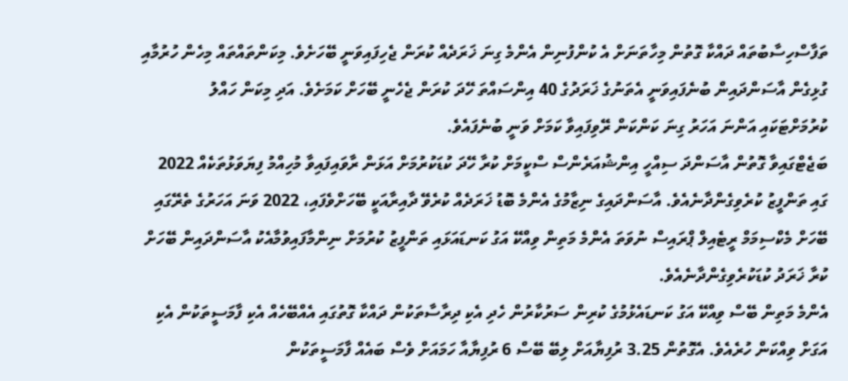ތަފާސްހިސާބުތައް ދައްކާ ގޮތުން މިހާތަނަށް އެ ކުންފުނިން އެންމެ ގިނަ ޚަރަދެއް ކުރަން ޖެހިފައިވަނީ ބޭހަށެވެ. މިކަންތައްތައް މިހެން ހުރުމާއި ގުޅިގެން އާސަންދައިން ބުނެފައިވަނީ އެތަނުގެ ޚަރަދުގެ 40 އިންސައްތަ ހޭދަ ކުރަން ޖެހެނީ ބޭހަށް ކަމަށެވެ. އަދި މިކަން ހައްލު ކުރުމަށްޓަކައި އަންނަ އަހަރު ގިނަ ކަންކަން ރޭވިފައިވާ ކަމަށް ވަނީ ބުނެފައެވެ.
ބަޖެޓްގައިވާ ގޮތުން އާސަންދަ ސިއްހީ އިންޝުއަރެންސް ސްކީމަށް ކުރާ ހޭދަ ކުޑަކުރުމަށް އަޅަން ރާވައިފައިވާ މުހިއްމު ފިޔަވަޅުތަކެއް 2022 ގައި ތަންފީޒު ކުރެވިގެންދާނެއެވެ. އާސަންދައިގެ ނިޒާމުގެ އެންމެ ބޮޑު ޚަރަދެއް ކުރެވޭ ދާއިރާއަކީ ބޭހަށްވެފައި، 2022 ވަނަ އަހަރުގެ ތެރޭގައި ބޭހަށް މެކްސިމަމް ރީޓެއިލް ޕްރައިސް ނުވަތަ އެންމެ މަތިން ވިއްކޭ އަގު ކަނޑައަޅައި ތަންފީޒު ކުރުމަށް ނިންމާފައިވުމާއެކު އާސަންދައިން ބޭހަށް ކުރާ ޚަރަދު ކުޑަކުރެވިގެންދާނެއެވެ.
އެންމެ މަތިން ބޭސް ވިއްކޭ އަގު ކަނޑައެޅުމުގެ ކުރިން ސަރުކާރުން ހެދި އެކި ދިރާސާތަކުން ދައްކާ ގޮތުގައި އެއްބޭހެއް އެކި ފާމަސީތަކުން އެކި އަގަށް ވިއްކަން ހުރެއެވެ. އެގޮތުން 3.25 ރުފިޔާއަށް ލިބޭ ބޭސް 6 ރުފިޔާއާ ހަމައަށް ވެސް ބައެއް ފާމަސީތަކުން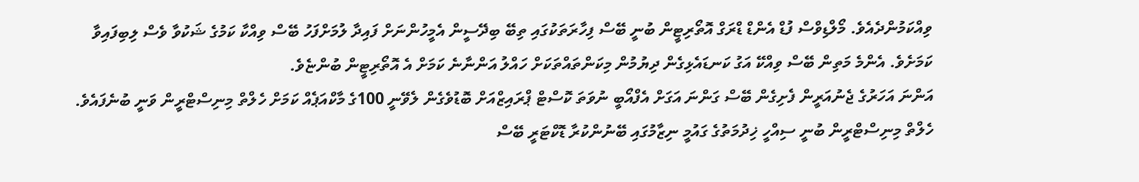ވިއްކަމުންދެއެވެ. މޯލްޑިވްސް ފުޑް އެންޑް ޑްރަގް އޮތޯރިޓީން ބުނީ ބޭސް ފިހާރަތަކުގައި ތިބޭ ބިދޭސީން އެމީހުންނަށް ފައިދާ ލުމަށްފަހު ބޭސް ވިއްކާ ކަމުގެ ޝަކުވާ ވެސް ލިބިފައިވާ ކަމަށެވެ. އެންމެ މަތިން ބޭސް ވިއްކޭ އަގު ކަނޑައެޅިގެން ދިޔުމުން މިކަންތައްތަކަށް ހައްލު އަންނާނެ ކަމަށް އެ އޮތޯރިޓީން ބުންޏެވެ.
އަންނަ އަހަރުގެ ޖެނުއަރީން ފެށިގެން ބޭސް ގަންނަ އަގަށް އެފްއޯބީ ނުވަތަ ކޮސްޓް ޕްރައިޒްއަށް ބޮޑުވެގެން ލެވޭނީ 100ގެ މާކްއަޕެއް ކަމަށް ހެލްތް މިނިސްޓްރީން ވަނީ ބުނެފައެވެ. ހެލްތް މިނިސްޓްރީން ބުނީ ސިއްހީ ޚިދުމަތުގެ ގައުމީ ނިޒާމުގައި ބޭނުންކުރާ ޑޮކްޓަރީ ބޭސް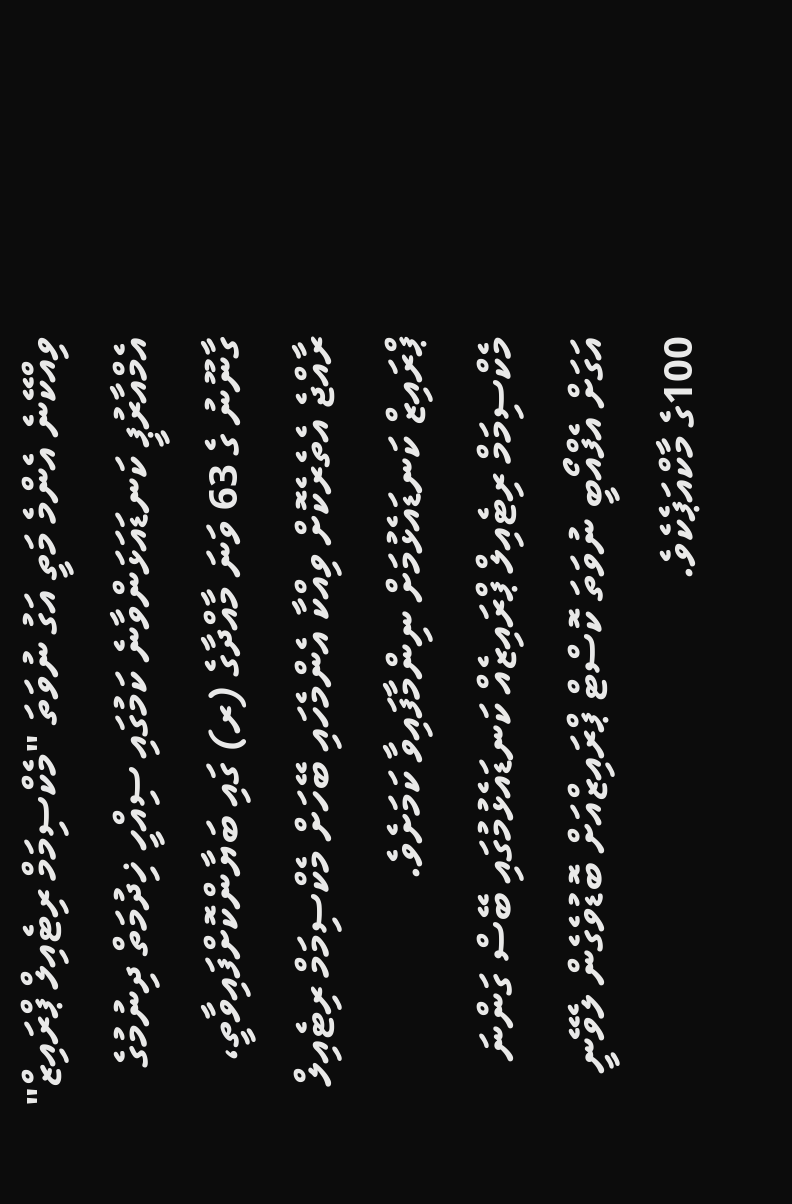ވިއްކޭނެ އެންމެ މަތީ އަގު ނުވަތަ "މެކްސިމަމް ރިޓެއިލް ޕްރައިޒް" އެމްއާރުޕީ ކަނޑައަޅަންވާނެ ކަމުގައި ސިއްހީ ޚިދުމަތް ދިނުމުގެ ގާނޫނު ގެ 63 ވަނަ މާއްދާގެ (ރ) ގައި ބަޔާންކޮށްފައިވާތީ، ރާއްޖެ އެތެރެކޮށް ވިއްކާ އެންމެހައި ބޭހަށް މެކްސިމަމް ރިޓެއިލް ޕްރައިޒް ކަނޑައެޅުމަށް ނިންމާފައިވާ ކަމަށެވެ.
މެކްސިމަމް ރިޓެއިލް ޕްރައިޒެއް ކަނޑައެޅުމުގައި ބޭސް ގަންނަ އަގަށް އެފްއޯބީ ނުވަތަ ކޮސްޓް ޕްރައިޒްއަށް ބޮޑުވެގެން ލެވޭނީ 100ގެ މާކްއަޕެކެވެ.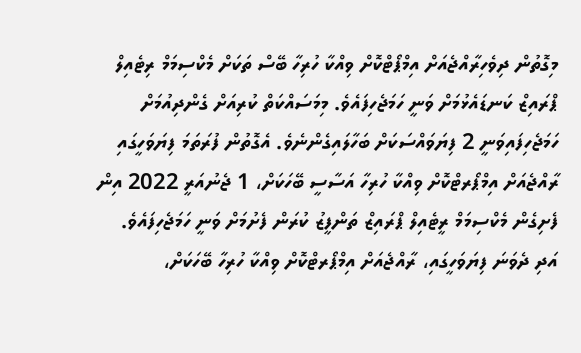މިގޮތުން ދިވެހިރާއްޖެއަށް އިމްޕޯޓްކޮށް ވިއްކާ ހުރިހާ ބޭސް ތަކަށް މެކްސިމަމް ރިޓެއިލް ޕްރައިޒް ކަނޑައެޅުމަށް ވަނީ ހަމަޖެހިފައެވެ. މިމަސައްކަތް ކުރިއަށް ގެންދިއުމަށް ހަމަޖެހިފައިވަނީ 2 ފިޔަވައްސަކަށް ބަހާލައިގެންނެވެ. އެގޮތުން ފުރަތަމަ ފިޔަވަހީގައި ރާއްޖެއަށް އިމްޕޯރޓްކޮށް ވިއްކާ ހުރިހާ އަސާސީ ބޭހަކަށް، 1 ޖެނުއަރީ 2022 އިން ފެށިގެން މެކްސިމަމް ރީޓެއިލް ޕްރައިޒް ތަންފީޒު ކުރަން ފެށުމަށް ވަނީ ހަމަޖެހިފައެވެ. އަދި ދެވަނަ ފިޔަވަހީގައި، ރާއްޖެއަށް އިމްޕޯރޓްކޮށް ވިއްކާ ހުރިހާ ބޭހަކަށް،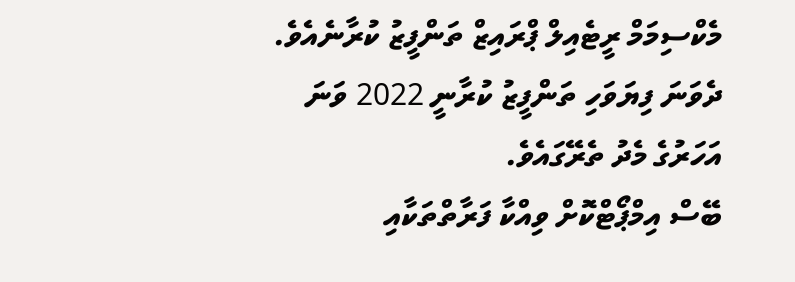މެކްސިމަމް ރީޓެއިލް ޕްރައިޒް ތަންފީޒު ކުރާނެއެވެ. ދެވަނަ ފިޔަވަހި ތަންފީޒު ކުރާނީ 2022 ވަނަ އަހަރުގެ މެދު ތެރޭގައެވެ.
ބޭސް އިމްޕޯޓްކޮށް ވިއްކާ ފަރާތްތަކާއި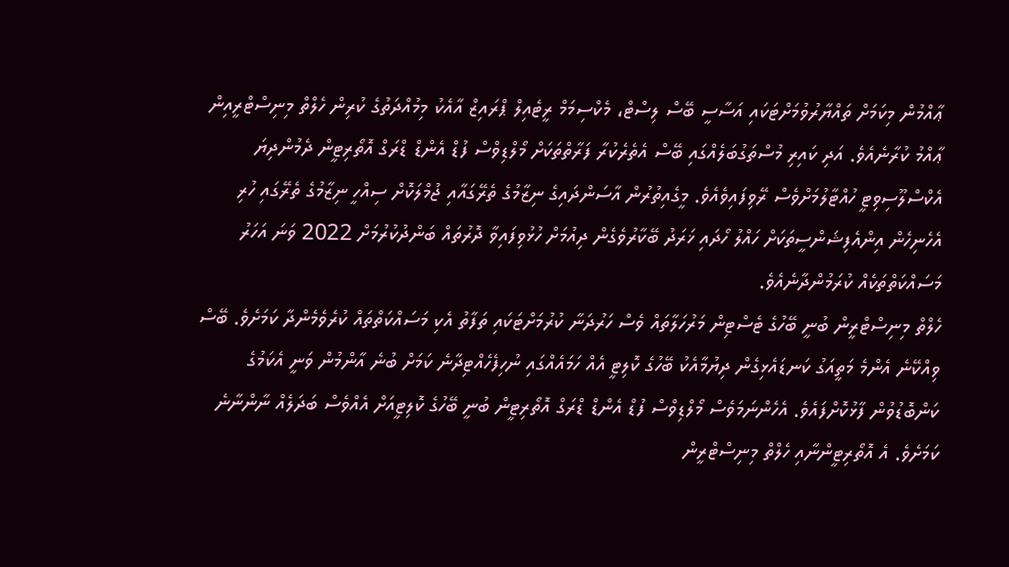ޢާއްމުން މިކަމަށް ތައްޔާރުވުމަށްޓަކައި އަސާސީ ބޭސް ލިސްޓް، މެކްސިމަމް ރީޓެއިލް ޕްރައިޒް އާއެކު މިމުއްދަތުގެ ކުރިން ހެލްތް މިނިސްޓްރީއިން ޢާއްމު ކުރާނެއެވެ. އަދި ކައިރި މުސްތަގުބަލެއްގައި ބޭސް އެތެރެކުރާ ފަރާތްތަކަށް މޯލްޑިވްސް ފުޑް އެންޑް ޑްރަގް އޮތޯރިޓީން ދެމުންދިޔަ އެކްސްލޫސިވިޓީ ހުއްޓާލުމަށްވެސް ރޭވިފައިވެއެވެ. މީގެއިތުރުން އާސަންދައިގެ ނިޒާމުގެ ތެރޭގައާއި ޖުމްލަކޮށް ސިއްހީ ނިޒާމުގެ ތެރޭގައި ހުރި އެހެނިހެން އިންއެފިޝަންސީތަކަށް ހައްލު ހޯދައި ޚަރަދު ބޭކާރުވެގެން ދިއުމަށް ހުޅުވިފައިވާ ދޮރުތައް ބަންދުކުރުމަށް 2022 ވަނަ އަހަރު މަސައްކަތްތަކެއް ކުރަމުންދާނެއެވެ.
ހެލްތް މިނިސްޓްރީން ބުނީ ބޭހުގެ ޓެސްޓިން މަރުހަލާތައް ވެސް ހަރުދަނާ ކުރުމަށްޓަކައި ތަފާތު އެކި މަސައްކަތްތައް ކުރެވެމެންދާ ކަމަށެވެ. ބޭސް ވިއްކޭނެ އެންމެ މަތީއަގު ކަނޑައެޅިގެން ދިޔުމާއެކު ބޭހުގެ ކޮލިޓީ އެއް ހަމައެއްގައި ނުހިފެހެއްޓިދާނެ ކަމަށް ބުނެ އާންމުން ވަނީ އެކަމުގެ ކަންބޮޑުވުން ފާޅުކޮށްފައެވެ. އެހެންނަމަވެސް މޯލްޑިވްސް ފުޑް އެންޑް ޑްރަގް އޮތޯރިޓީން ބުނީ ބޭހުގެ ކޮލިޓީއަށް އެއްވެސް ބަދަލެއް ނާންނާނެ ކަމަށެވެ. އެ އޮތޯރިޓީންނާއި ހެލްތް މިނިސްޓްރީން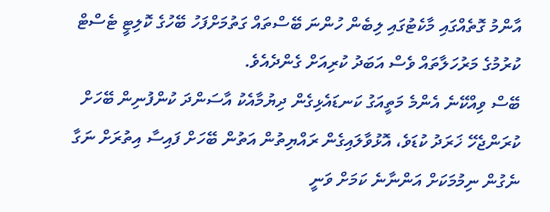އާންމު ގޮތެއްގައި މާކެޓުގައި ލިބެން ހުންނަ ބޭސްތައް ގަތުމަށްފަހު ބޭހުގެ ކޮލިޓީ ޓެސްޓް ކުރުމުގެ މަރުހަލާތައް ވެސް އަބަދު ކުރިއަށް ގެންދެއެވެ.
ބޭސް ވިއްކޭނެ އެންމެ މަތީއަގު ކަނޑައެޅިގެން ދިޔުމާއެކު އާސަންދަ ކުންފުނިން ބޭހަށް ކުރަންޖެހޭ ޚަރަދު ކުޑަވެ، އޮޅުވާލައިގެން ރައްޔިތުން އަތުން ބޭހަށް ފައިސާ އިތުރަށް ނަގާ ނެގުން ނިމުމަކަށް އަންނާނެ ކަމަށް ވަނީ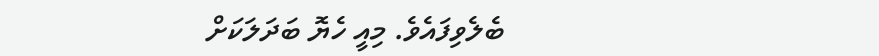ބެލެވިފައެވެ. މިއީ ހެޔޮ ބަދަލަކަށް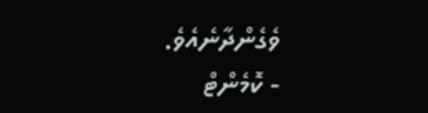ވެގެންދާނެއެވެ.
- ކޮމެންޓް